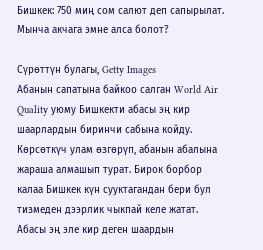Бишкек: 750 миң сом салют деп сапырылат. Мынча акчага эмне алса болот?

Сүрөттүн булагы, Getty Images
Абанын сапатына байкоо салган World Air Quality уюму Бишкекти абасы эң кир шаарлардын биринчи сабына койду. Көрсөткүч улам өзгөрүп, абанын абалына жараша алмашып турат. Бирок борбор калаа Бишкек күн сууктагандан бери бул тизмеден дээрлик чыкпай келе жатат. Абасы эң эле кир деген шаардын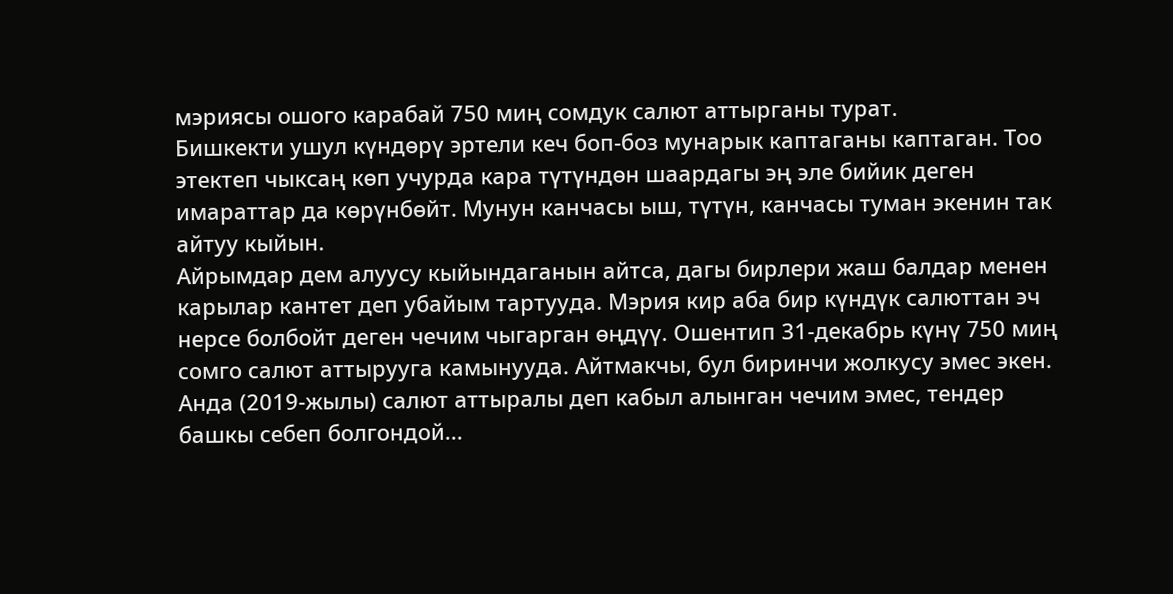мэриясы ошого карабай 750 миң сомдук салют аттырганы турат.
Бишкекти ушул күндөрү эртели кеч боп-боз мунарык каптаганы каптаган. Тоо этектеп чыксаң көп учурда кара түтүндөн шаардагы эң эле бийик деген имараттар да көрүнбөйт. Мунун канчасы ыш, түтүн, канчасы туман экенин так айтуу кыйын.
Айрымдар дем алуусу кыйындаганын айтса, дагы бирлери жаш балдар менен карылар кантет деп убайым тартууда. Мэрия кир аба бир күндүк салюттан эч нерсе болбойт деген чечим чыгарган өңдүү. Ошентип 31-декабрь күнү 750 миң сомго салют аттырууга камынууда. Айтмакчы, бул биринчи жолкусу эмес экен. Анда (2019-жылы) салют аттыралы деп кабыл алынган чечим эмес, тендер башкы себеп болгондой...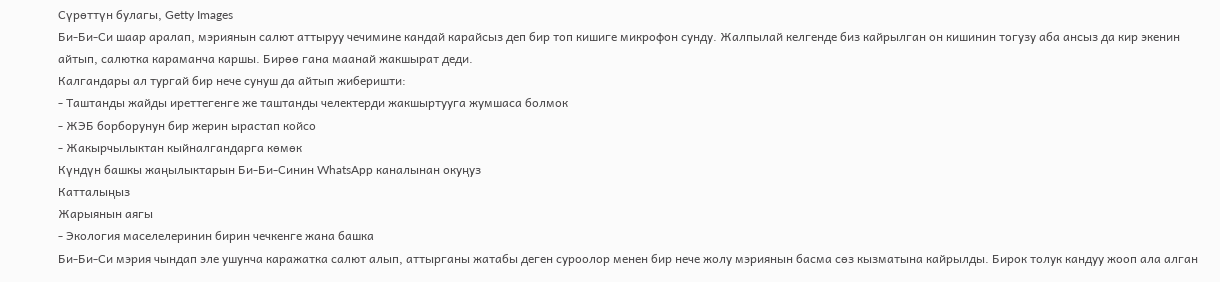Сүрөттүн булагы, Getty Images
Би-Би-Си шаар аралап, мэриянын салют аттыруу чечимине кандай карайсыз деп бир топ кишиге микрофон сунду. Жалпылай келгенде биз кайрылган он кишинин тогузу аба ансыз да кир экенин айтып, салютка караманча каршы. Бирөө гана маанай жакшырат деди.
Калгандары ал тургай бир нече сунуш да айтып жиберишти:
- Таштанды жайды иреттегенге же таштанды челектерди жакшыртууга жумшаса болмок
- ЖЭБ борборунун бир жерин ырастап койсо
- Жакырчылыктан кыйналгандарга көмөк
Күндүн башкы жаңылыктарын Би-Би-Синин WhatsApp каналынан окуңуз
Катталыңыз
Жарыянын аягы
- Экология маселелеринин бирин чечкенге жана башка
Би-Би-Си мэрия чындап эле ушунча каражатка салют алып, аттырганы жатабы деген суроолор менен бир нече жолу мэриянын басма сөз кызматына кайрылды. Бирок толук кандуу жооп ала алган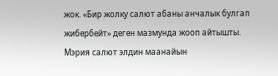жок. «Бир жолку салют абаны анчалык булгап жибербейт» деген мазмунда жооп айтышты.
Мэрия салют элдин маанайын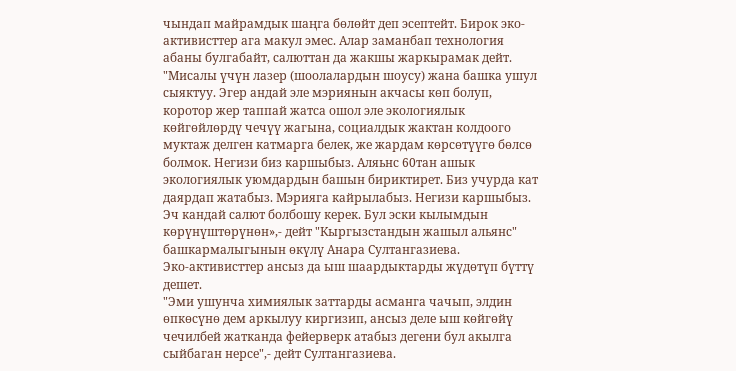чындап майрамдык шаңга бөлөйт деп эсептейт. Бирок эко-активисттер ага макул эмес. Алар заманбап технология абаны булгабайт, салюттан да жакшы жаркырамак дейт.
"Мисалы үчүн лазер (шоолалардын шоусу) жана башка ушул сыяктуу. Эгер андай эле мэриянын акчасы көп болуп, коротор жер таппай жатса ошол эле экологиялык көйгөйлөрдү чечүү жагына, социалдык жактан колдоого муктаж делген катмарга белек, же жардам көрсөтүүгө бөлсө болмок. Негизи биз каршыбыз. Аляьнс 60тан ашык экологиялык уюмдардын башын бириктирет. Биз учурда кат даярдап жатабыз. Мэрияга кайрылабыз. Негизи каршыбыз. Эч кандай салют болбошу керек. Бул эски кылымдын көрүнүштөрүнөн»,- дейт "Кыргызстандын жашыл альянс" башкармалыгынын өкүлү Анара Султангазиева.
Эко-активисттер ансыз да ыш шаардыктарды жүдөтүп бүттү дешет.
"Эми ушунча химиялык заттарды асманга чачып, элдин өпкөсүнө дем аркылуу киргизип, ансыз деле ыш көйгөйү чечилбей жатканда фейерверк атабыз дегени бул акылга сыйбаган нерсе",- дейт Султангазиева.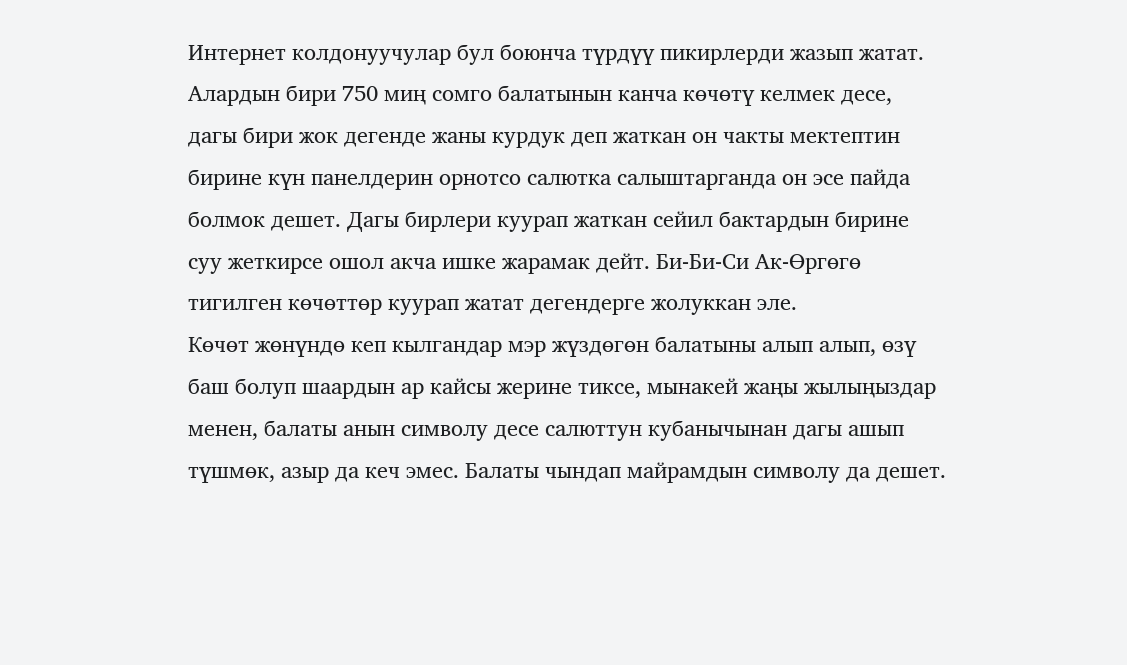Интернет колдонуучулар бул боюнча түрдүү пикирлерди жазып жатат. Алардын бири 750 миң сомго балатынын канча көчөтү келмек десе, дагы бири жок дегенде жаны курдук деп жаткан он чакты мектептин бирине күн панелдерин орнотсо салютка салыштарганда он эсе пайда болмок дешет. Дагы бирлери куурап жаткан сейил бактардын бирине суу жеткирсе ошол акча ишке жарамак дейт. Би-Би-Си Ак-Өргөгө тигилген көчөттөр куурап жатат дегендерге жолуккан эле.
Көчөт жөнүндө кеп кылгандар мэр жүздөгөн балатыны алып алып, өзү баш болуп шаардын ар кайсы жерине тиксе, мынакей жаңы жылыңыздар менен, балаты анын символу десе салюттун кубанычынан дагы ашып түшмөк, азыр да кеч эмес. Балаты чындап майрамдын символу да дешет.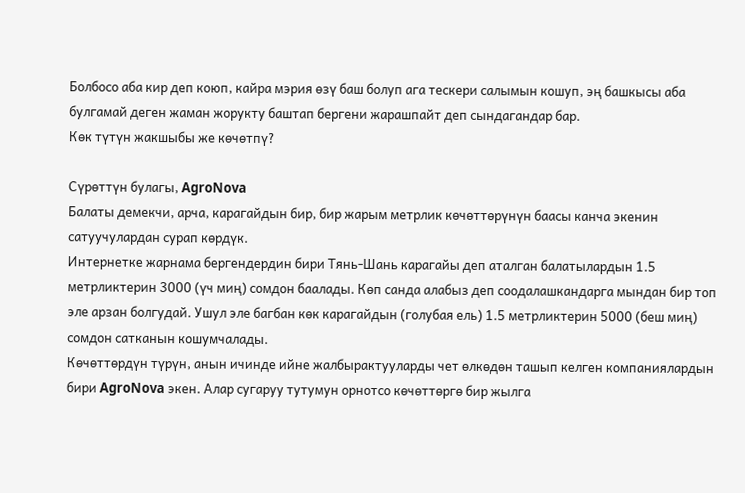Болбосо аба кир деп коюп, кайра мэрия өзү баш болуп ага тескери салымын кошуп, эң башкысы аба булгамай деген жаман жорукту баштап бергени жарашпайт деп сындагандар бар.
Көк түтүн жакшыбы же көчөтпү?

Сүрөттүн булагы, AgroNova
Балаты демекчи, арча, карагайдын бир, бир жарым метрлик көчөттөрүнүн баасы канча экенин сатуучулардан сурап көрдүк.
Интернетке жарнама бергендердин бири Тянь-Шань карагайы деп аталган балатылардын 1.5 метрликтерин 3000 (үч миң) сомдон баалады. Көп санда алабыз деп соодалашкандарга мындан бир топ эле арзан болгудай. Ушул эле багбан көк карагайдын (голубая ель) 1.5 метрликтерин 5000 (беш миң) сомдон сатканын кошумчалады.
Көчөттөрдүн түрүн, анын ичинде ийне жалбырактууларды чет өлкөдөн ташып келген компаниялардын бири AgroNova экен. Алар сугаруу тутумун орнотсо көчөттөргө бир жылга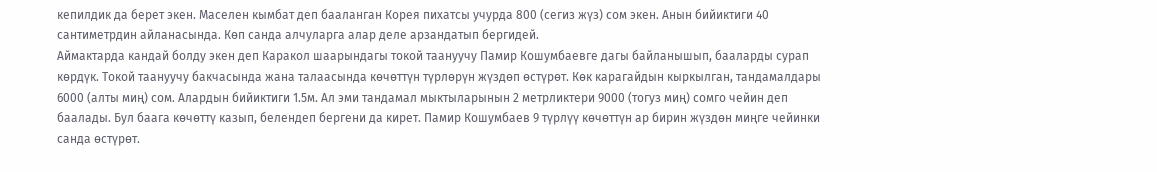кепилдик да берет экен. Маселен кымбат деп бааланган Корея пихатсы учурда 800 (сегиз жүз) сом экен. Анын бийиктиги 40 сантиметрдин айланасында. Көп санда алчуларга алар деле арзандатып бергидей.
Аймактарда кандай болду экен деп Каракол шаарындагы токой таануучу Памир Кошумбаевге дагы байланышып, бааларды сурап көрдүк. Токой таануучу бакчасында жана талаасында көчөттүн түрлөрүн жүздөп өстүрөт. Көк карагайдын кыркылган, тандамалдары 6000 (алты миң) сом. Алардын бийиктиги 1.5м. Ал эми тандамал мыктыларынын 2 метрликтери 9000 (тогуз миң) сомго чейин деп баалады. Бул баага көчөттү казып, белендеп бергени да кирет. Памир Кошумбаев 9 түрлүү көчөттүн ар бирин жүздөн миңге чейинки санда өстүрөт.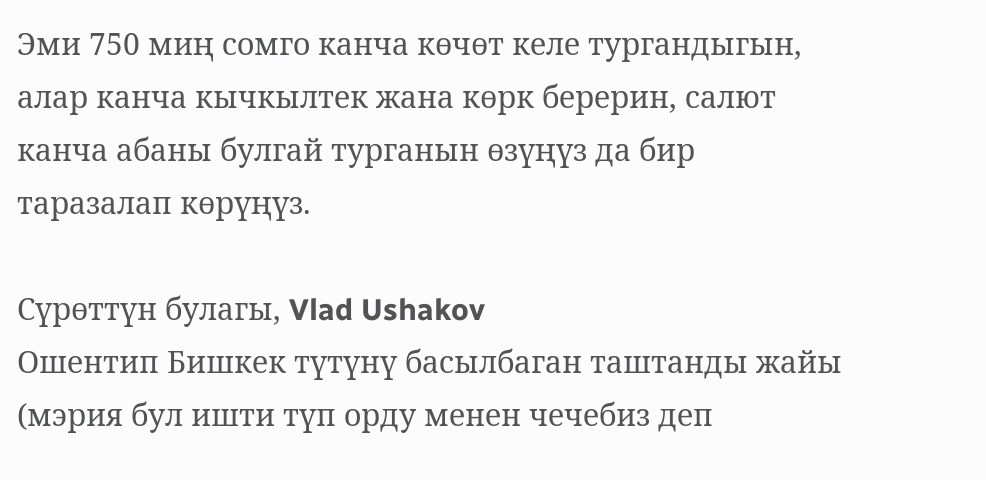Эми 750 миң сомго канча көчөт келе тургандыгын, алар канча кычкылтек жана көрк берерин, салют канча абаны булгай турганын өзүңүз да бир таразалап көрүңүз.

Сүрөттүн булагы, Vlad Ushakov
Ошентип Бишкек түтүнү басылбаган таштанды жайы (мэрия бул ишти түп орду менен чечебиз деп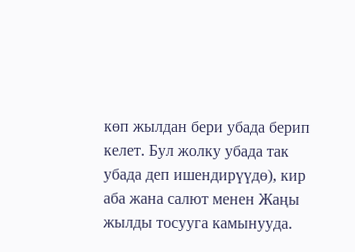көп жылдан бери убада берип келет. Бул жолку убада так убада деп ишендирүүдө), кир аба жана салют менен Жаңы жылды тосууга камынууда.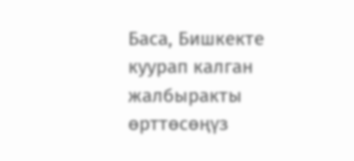Баса, Бишкекте куурап калган жалбыракты өрттөсөңүз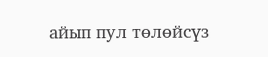айып пул төлөйсүз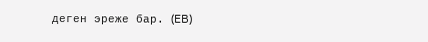деген эреже бар. (EB)